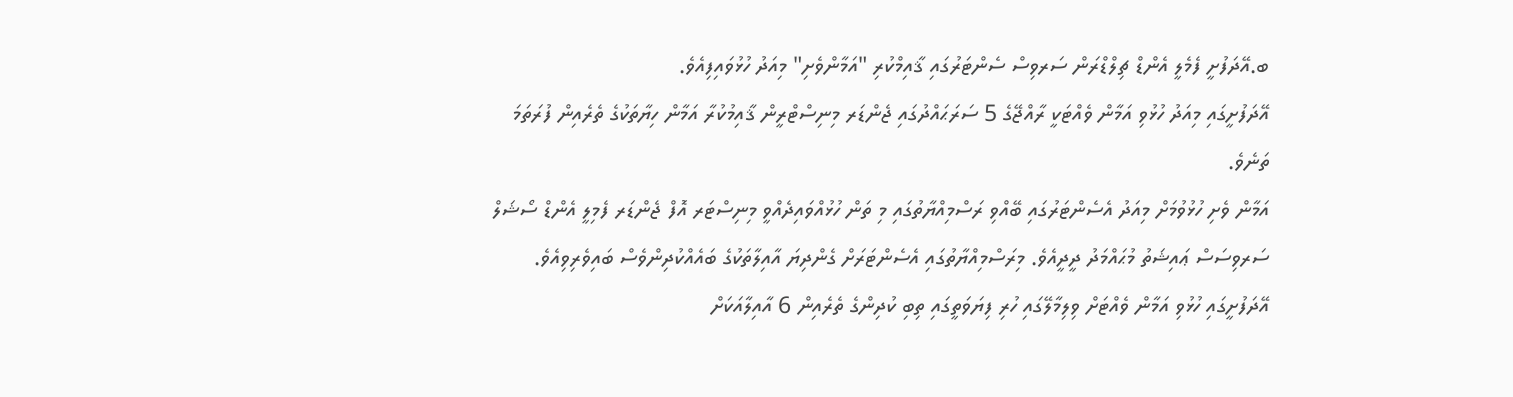ބ.އޭދަފުށީ ފެމެލީ އެންޑް ޗިލްޑްރަން ސަރވިސް ސެންޓަރުގައި ޤާއިމްކުރި "އަމާންވެށި" މިއަދު ހުޅުވައިފިއެވެ.
އޭދަފުށީގައި މިއަދު ހުޅުވި އަމާން ވެއްޓަކީ ރާއްޖޭގެ 5 ސަރަޙައްދުގައި ޖެންޑަރ މިނިސްޓްރީން ޤާއިމުކުރާ އަމާން ހިޔާތަކުގެ ތެރެއިން ފުރަތަމަ ތަނެވެ.
އަމާން ވެށި ހުޅުވުމަށް މިއަދު އެސެންޓަރުގައި ބޭއްވި ރަސްމިއްޔާތުގައި މި ތަން ހުޅުއްވައިދެއްވީ މިނިސްޓަރ އޮފް ޖެންޑަރ ފެމިލީ އެންޑް ސޯޝަލް ސަރވިސަސް ޢައިޝަތު މުޙައްމަދު ދީދީއެވެ. މިރަސްމިއްޔާތުގައި އެސެންޓަރަށް ގެންދިޔަ އާއިލާތަކުގެ ބައެއްކުދިންވެސް ބައިވެރިވިއެވެ.
އޭދަފުށީގައި ހުޅުވި އަމާން ވެއްޓަށް ވިލިމާލޭގައި ހުރި ފިޔަވަތީގައި ތިބި ކުދިންގެ ތެރެއިން 6 އާއިލާއަކަށް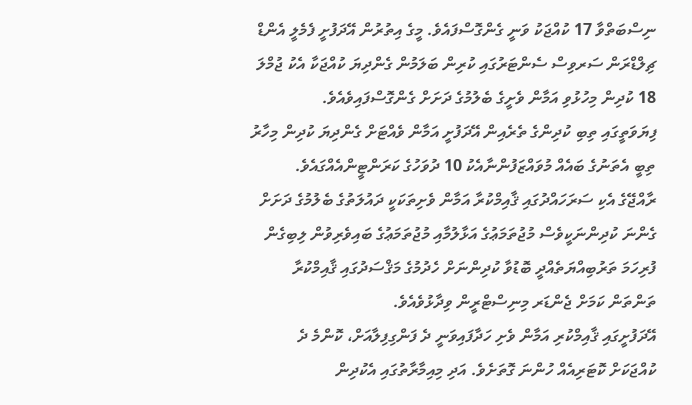ނިސްބަތްވާ 17 ކުއްޖަކު ވަނީ ގެންގޮސްފައެވެ. މީގެ އިތުރުން އޭދަފުށީ ފެމެލީ އެންޑް ޗިލްޑްރަން ސަރވިސް ސެންޓަރުގައި ކުރިން ބަލަމުން ގެންދިޔަ ކުއްޖަކާ އެކު ޖުމްލަ 18 ކުދިން މިހުޅުވި އަމާން ވެށީގެ ބެލުމުގެ ދަށަށް ގެންގޮސްފައިވެއެވެ.
ފިޔަވަތީގައި ތިބި ކުދިންގެ ތެރެއިން އޭދަފުށީ އަމާން ވެއްޓަށް ގެންދިޔަ ކުދިން މިހާރު ތިބީ އެތަނުގެ ބައެއް މުވައްޒަފުންނާއެކު 10 ދުވަހުގެ ކަރަންޓީންއެއްގައެވެ.
ރާއްޖޭގެ އެކި ސަރަހައްދުގައި ޤާއިމްކުރާ އަމާން ވެށިތަކަކީ ދައުލަތުގެ ބެލުމުގެ ދަށަށް ގެންނަ ކުދިންނަކީވެސް މުޖުތަމަޢުގެ އަޅާލުމާއި މުޖުތަމަޢުގެ ބައިވެރިވުން ލިބިގެން ފުރިހަމަ ތަރުބިއްޔަތެއްދީ ބޮޑުވާ ކުދިންނަށް ހެދުމުގެ މަޤްސަދުގައި ޤާއިމްކުރާ ތަންތަން ކަމަށް ޖެންޑަރ މިނިސްޓްރީން ވިދާޅުވެއެވެ.
އޭދަފުށީގައި ޤާއިމްކުރި އަމާން ވެށި ހަދާފައިވަނީ ދެ ފަންގިފިލާއަށް، ކޮންމެ ދެ ކުއްޖަކަށް ކޮޓަރިއެއް ހުންނަ ގޮތަށެވެ. އަދި މިއިމާރާތުގައި އެކުދިން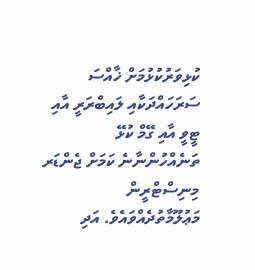ކުޅިވަރުކުޅުމަށް ޚާއްސަ ސަރަހައްދަކާއި ލައިބްރަރީ އާއި ޓީވީ އާއި ގޭމް ކުޅޭ ތަނެއްހުންނާނެ ކަމަށް ޖެންޑަރ މިނިސްޓްރީން މަޢުލޫމާތުދެއްވައެވެ. އަދި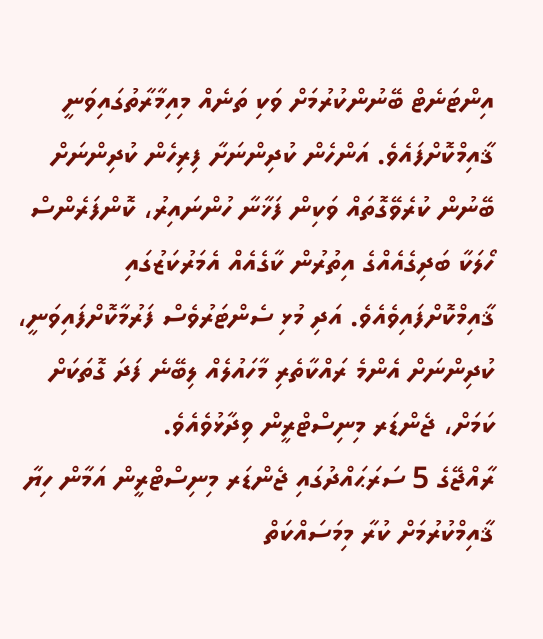އިންޓަނެޓް ބޭނުންކުރުމަށް ވަކި ތަނެއް މިއިމާރާތުގައިވަނީ ޤާއިމްކޮށްފައެވެ. އަންހެން ކުދިންނަށާ ފިރިހެން ކުދިންނަށް ބޭނުން ކުރެވޭގޮތައް ވަކިން ފަޚާނާ ހުންނައިރު، ކޮންފަރެންސް ހޯލަކާ ބަދިގެއެއްގެ އިތުރުން ކާގެއެއް އެމަރުކަޒުގައި ޤާއިމްކޮށްފައިވެއެވެ. އަދި މުޅި ސެންޓަރުވެސް ފަރުމާކޮށްފައިވަނީ، ކުދިންނަށް އެންމެ ރައްކާތެރި މާހައުލެއް ލިބޭނެ ފަދަ ގޮތަކަށް ކަމަށް، ޖެންޑަރ މިނިސްޓްރީން ވިދާޅުވެއެވެ.
ރާއްޖޭގެ 5 ސަރަޙައްދުގައި ޖެންޑަރ މިނިސްޓްރީން އަމާން ހިޔާ ޤާއިމްކުރުމަށް ކުރާ މިމަސައްކަތް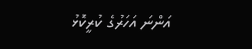އަންނަ އަހަރުގެ ކުރީކޮޅު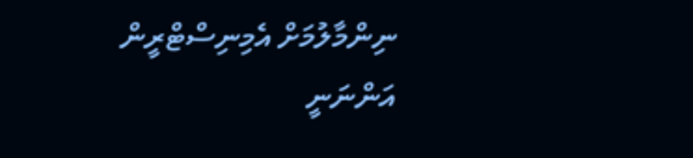ނިންމާލުމަށް އެމިނިސްޓްރީން އަންނަނީ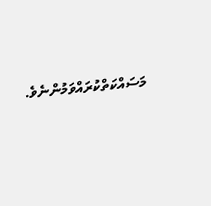މަސައްކަތްކުރައްވަމުންނެވެ.